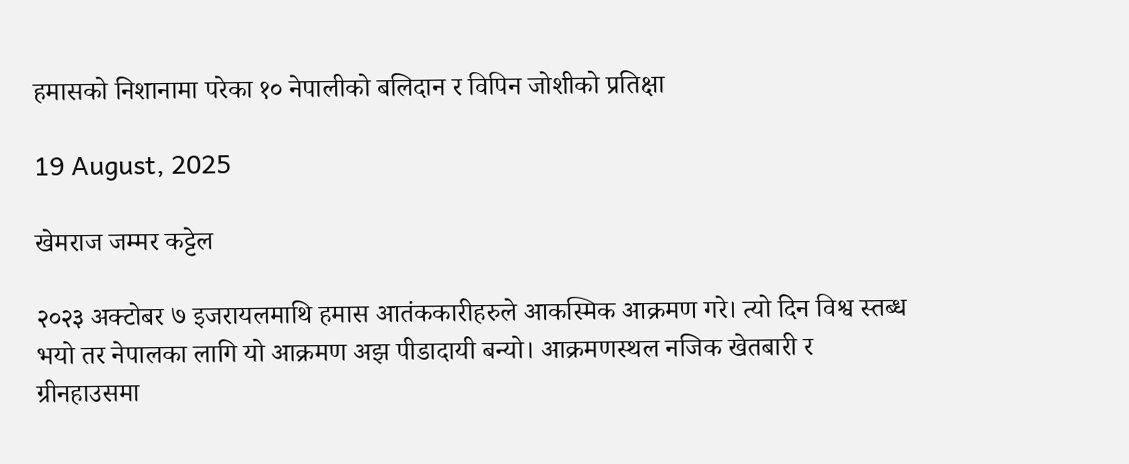हमासको निशानामा परेका १० नेपालीको बलिदान र विपिन जोशीको प्रतिक्षा

19 August, 2025

खेमराज जम्मर कट्टेल

२०२३ अक्टोबर ७ इजरायलमाथि हमास आतंककारीहरुले आकस्मिक आक्रमण गरे। त्यो दिन विश्व स्तब्ध भयो तर नेपालका लागि यो आक्रमण अझ पीडादायी बन्यो। आक्रमणस्थल नजिक खेतबारी र ग्रीनहाउसमा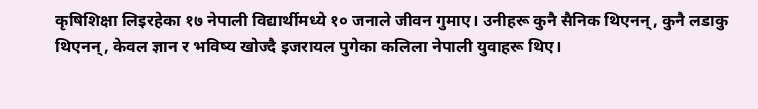कृषिशिक्षा लिइरहेका १७ नेपाली विद्यार्थीमध्ये १० जनाले जीवन गुमाए। उनीहरू कुनै सैनिक थिएनन्, कुनै लडाकु थिएनन्, केवल ज्ञान र भविष्य खोज्दै इजरायल पुगेका कलिला नेपाली युवाहरू थिए।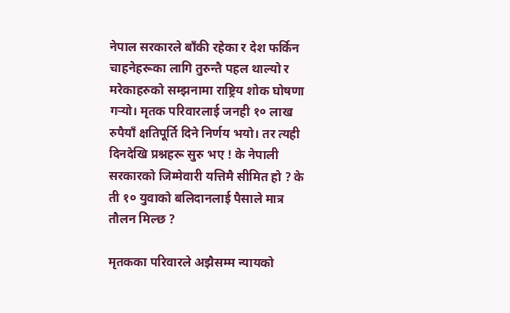नेपाल सरकारले बाँकी रहेका र देश फर्किन चाहनेहरूका लागि तुरुन्तै पहल थाल्यो र मरेकाहरुको सम्झनामा राष्ट्रिय शोक घोषणा गर्‍यो। मृतक परिवारलाई जनही १० लाख रुपैयाँ क्षतिपूर्ति दिने निर्णय भयो। तर त्यही दिनदेखि प्रश्नहरू सुरु भए ! के नेपाली सरकारको जिम्मेवारी यत्तिमै सीमित हो ? के ती १० युवाको बलिदानलाई पैसाले मात्र तौलन मिल्छ ?

मृतकका परिवारले अझैसम्म न्यायको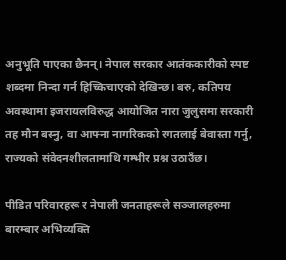अनुभूति पाएका छैनन्। नेपाल सरकार आतंककारीको स्पष्ट शब्दमा निन्दा गर्न हिच्किचाएको देखिन्छ। बरु, कतिपय अवस्थामा इजरायलविरुद्ध आयोजित नारा जुलुसमा सरकारी तह मौन बस्नु, वा आफ्ना नागरिकको रगतलाई बेवास्ता गर्नु, राज्यको संवेदनशीलतामाथि गम्भीर प्रश्न उठाउँछ।

पीडित परिवारहरू र नेपाली जनताहरूले सञ्जालहरुमा बारम्बार अभिव्यक्ति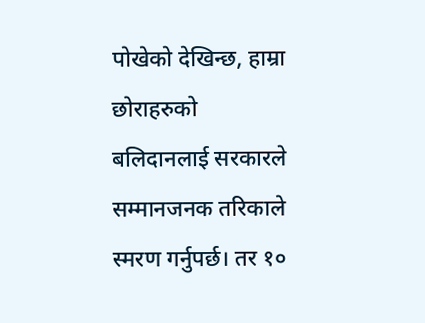पोखेको देखिन्छ, हाम्रा छोराहरुको बलिदानलाई सरकारले सम्मानजनक तरिकाले स्मरण गर्नुपर्छ। तर १०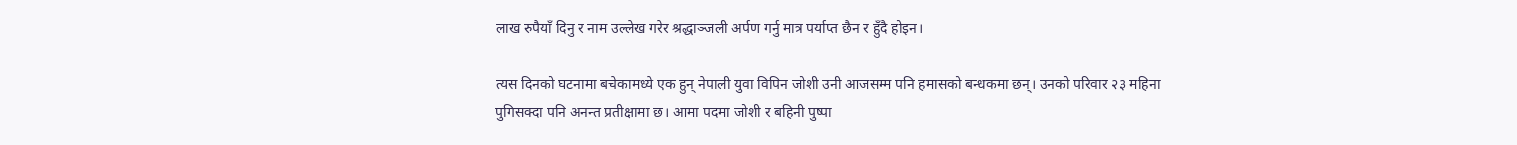लाख रुपैयाँ दिनु र नाम उल्लेख गरेर श्रद्धाञ्जली अर्पण गर्नु मात्र पर्याप्त छैन र हुँदै होइन।

त्यस दिनको घटनामा बचेकामध्ये एक हुन् नेपाली युवा विपिन जोशी उनी आजसम्म पनि हमासको बन्धकमा छन्। उनको परिवार २३ महिना पुगिसक्दा पनि अनन्त प्रतीक्षामा छ। आमा पदमा जोशी र बहिनी पुष्पा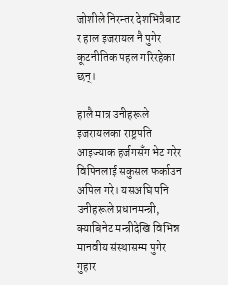जोशीले निरन्तर देशभित्रैबाट र हाल इजरायल नै पुगेर कूटनीतिक पहल गरिरहेका छन्।

हालै मात्र उनीहरूले इजरायलका राष्ट्रपति आइज्याक हर्जगसँग भेट गरेर विपिनलाई सकुसल फर्काउन अपिल गरे। यसअघि पनि उनीहरूले प्रधानमन्त्री, क्याबिनेट मन्त्रीदेखि विभिन्न मानवीय संस्थासम्म पुगेर गुहार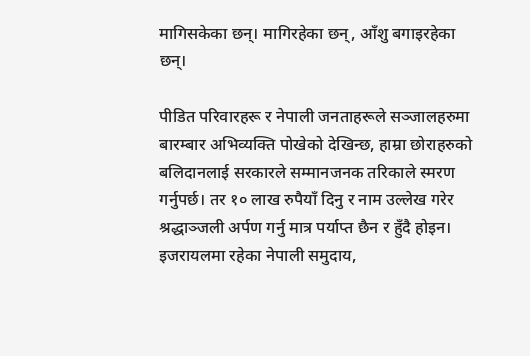मागिसकेका छन्। मागिरहेका छन्, आँशु बगाइरहेका छन्।

पीडित परिवारहरू र नेपाली जनताहरूले सञ्जालहरुमा बारम्बार अभिव्यक्ति पोखेको देखिन्छ, हाम्रा छोराहरुको बलिदानलाई सरकारले सम्मानजनक तरिकाले स्मरण गर्नुपर्छ। तर १० लाख रुपैयाँ दिनु र नाम उल्लेख गरेर श्रद्धाञ्जली अर्पण गर्नु मात्र पर्याप्त छैन र हुँदै होइन।
इजरायलमा रहेका नेपाली समुदाय,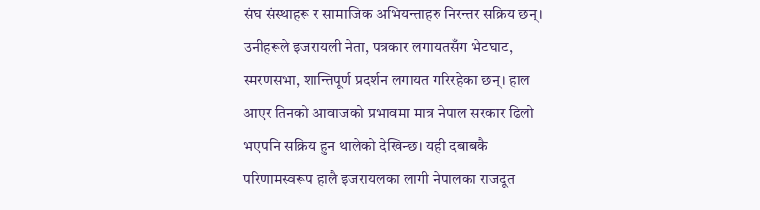संघ संस्थाहरू र सामाजिक अभियन्ताहरु निरन्तर सक्रिय छन्। उनीहरूले इजरायली नेता, पत्रकार लगायतसँग भेटघाट, स्मरणसभा, शान्तिपूर्ण प्रदर्शन लगायत गरिरहेका छन्। हाल आएर तिनको आवाजको प्रभावमा मात्र नेपाल सरकार ढिलो भएपनि सक्रिय हुन थालेको देखिन्छ। यही दबाबकै परिणामस्वरूप हालै इजरायलका लागी नेपालका राजदूत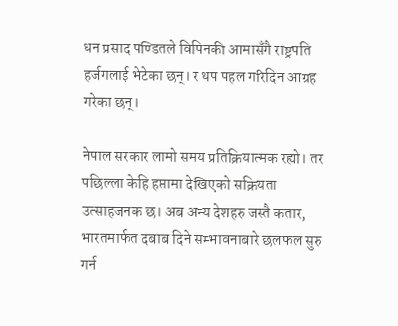धन प्रसाद पण्डितले विपिनकी आमासँगै राष्ट्रपति हर्जगलाई भेटेका छन्। र थप पहल गरिदिन आग्रह गरेका छन्।

नेपाल सरकार लामो समय प्रतिक्रियात्मक रह्यो। तर पछिल्ला केहि हप्तामा देखिएको सक्रियता उत्साहजनक छ। अब अन्य देशहरु जस्तै कतार, भारतमार्फत दबाब दिने सम्भावनाबारे छलफल सुरु गर्न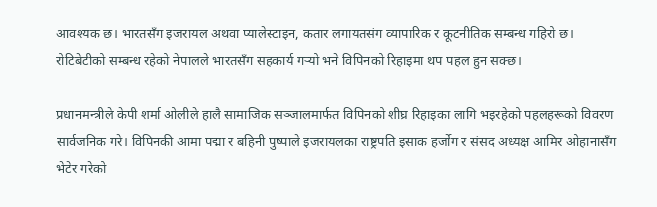आवश्यक छ। भारतसँग इजरायल अथवा प्यालेस्टाइन, कतार लगायतसंग व्यापारिक र कूटनीतिक सम्बन्ध गहिरो छ। रोटिबेटीको सम्बन्ध रहेको नेपालले भारतसँग सहकार्य गर्‍यो भने विपिनको रिहाइमा थप पहल हुन सक्छ।

प्रधानमन्त्रीले केपी शर्मा ओलीले हालै सामाजिक सञ्जालमार्फत विपिनको शीघ्र रिहाइका लागि भइरहेको पहलहरूको विवरण सार्वजनिक गरे। विपिनकी आमा पद्मा र बहिनी पुष्पाले इजरायलका राष्ट्रपति इसाक हर्जोग र संसद अध्यक्ष आमिर ओहानासँग भेटेर गरेको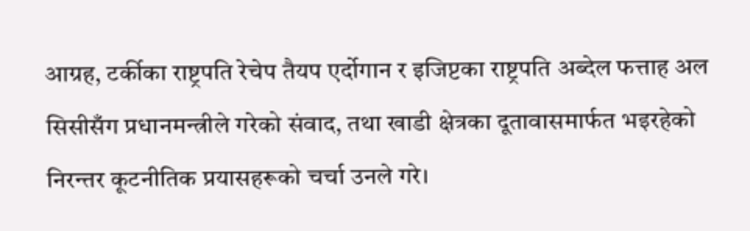आग्रह, टर्कीका राष्ट्रपति रेचेप तैयप एर्दोगान र इजिप्टका राष्ट्रपति अब्देल फत्ताह अल सिसीसँग प्रधानमन्त्रीले गरेको संवाद, तथा खाडी क्षेत्रका दूतावासमार्फत भइरहेको निरन्तर कूटनीतिक प्रयासहरूको चर्चा उनले गरे।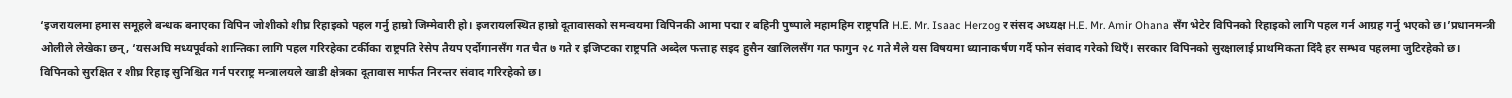‘इजरायलमा हमास समूहले बन्धक बनाएका विपिन जोशीको शीघ्र रिहाइको पहल गर्नु हाम्रो जिम्मेवारी हो। इजरायलस्थित हाम्रो दूतावासको समन्वयमा विपिनकी आमा पद्मा र बहिनी पुष्पाले महामहिम राष्ट्रपति H.E. Mr. Isaac Herzog र संसद अध्यक्ष H.E. Mr. Amir Ohana सँग भेटेर विपिनको रिहाइको लागि पहल गर्न आग्रह गर्नु भएको छ।’प्रधानमन्त्री ओलीले लेखेका छन्, ‘यसअघि मध्यपूर्वको शान्तिका लागि पहल गरिरहेका टर्कीका राष्ट्रपति रेसेप तैयप एर्दोगानसँग गत चैत ७ गते र इजिप्टका राष्ट्रपति अब्देल फत्ताह सइद हुसैन खालिलसँग गत फागुन २८ गते मैले यस विषयमा ध्यानाकर्षण गर्दै फोन संवाद गरेको थिएँ। सरकार विपिनको सुरक्षालाई प्राथमिकता दिंदै हर सम्भव पहलमा जुटिरहेको छ। विपिनको सुरक्षित र शीघ्र रिहाइ सुनिश्चित गर्न परराष्ट्र मन्त्रालयले खाडी क्षेत्रका दूतावास मार्फत निरन्तर संवाद गरिरहेको छ।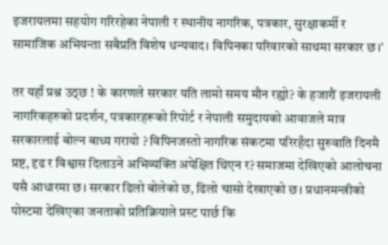इजरायलमा सहयोग गरिरहेका नेपाली र स्थानीय नागरिक, पत्रकार, सुरक्षाकर्मी र सामाजिक अभियन्ता सबैप्रति विशेष धन्यवाद। विपिनका परिवारको साथमा सरकार छ।’

तर यहाँ प्रश्न उठ्छ ! के कारणले सरकार यति लामो समय मौन रह्यो? के हजारौं इजरायली नागरिकहरुको प्रदर्शन, पत्रकारहरूको रिपोर्ट र नेपाली समुदायको आवाजले मात्र सरकारलाई बोल्न बाध्य गरायो ? विपिनजस्तो नागरिक संकटमा परिरहँदा सुरुवाति दिनमै प्रष्ट, दृढ र विश्वास दिलाउने अभिव्यक्ति अपेक्षित थिएन र? समाजमा देखिएको आलोचना यसै आधारमा छ। सरकार ढिलो बोलेको छ, ढिलो चासो देखाएको छ। प्रधानमन्त्रीको पोस्टमा देखिएका जनताको प्रतिक्रियाले प्रस्ट पार्छ कि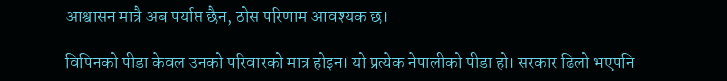आश्वासन मात्रै अब पर्याप्त छैन, ठोस परिणाम आवश्यक छ।

विपिनको पीडा केवल उनको परिवारको मात्र होइन। यो प्रत्येक नेपालीको पीडा हो। सरकार ढिलो भएपनि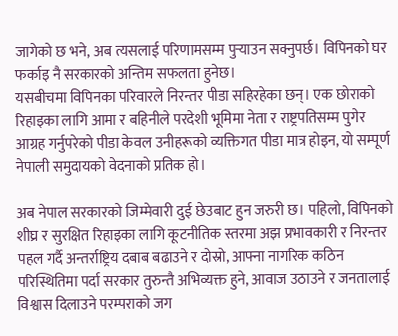जागेको छ भने, अब त्यसलाई परिणामसम्म पुर्‍याउन सक्नुपर्छ। विपिनको घर फर्काइ नै सरकारको अन्तिम सफलता हुनेछ।
यसबीचमा विपिनका परिवारले निरन्तर पीडा सहिरहेका छन्। एक छोराको रिहाइका लागि आमा र बहिनीले परदेशी भूमिमा नेता र राष्ट्रपतिसम्म पुगेर आग्रह गर्नुपरेको पीडा केवल उनीहरूको व्यक्तिगत पीडा मात्र होइन, यो सम्पूर्ण नेपाली समुदायको वेदनाको प्रतिक हो।

अब नेपाल सरकारको जिम्मेवारी दुई छेउबाट हुन जरुरी छ। पहिलो, विपिनको शीघ्र र सुरक्षित रिहाइका लागि कूटनीतिक स्तरमा अझ प्रभावकारी र निरन्तर पहल गर्दै अन्तर्राष्ट्रिय दबाब बढाउने र दोस्रो, आफ्ना नागरिक कठिन परिस्थितिमा पर्दा सरकार तुरुन्तै अभिव्यक्त हुने, आवाज उठाउने र जनतालाई विश्वास दिलाउने परम्पराको जग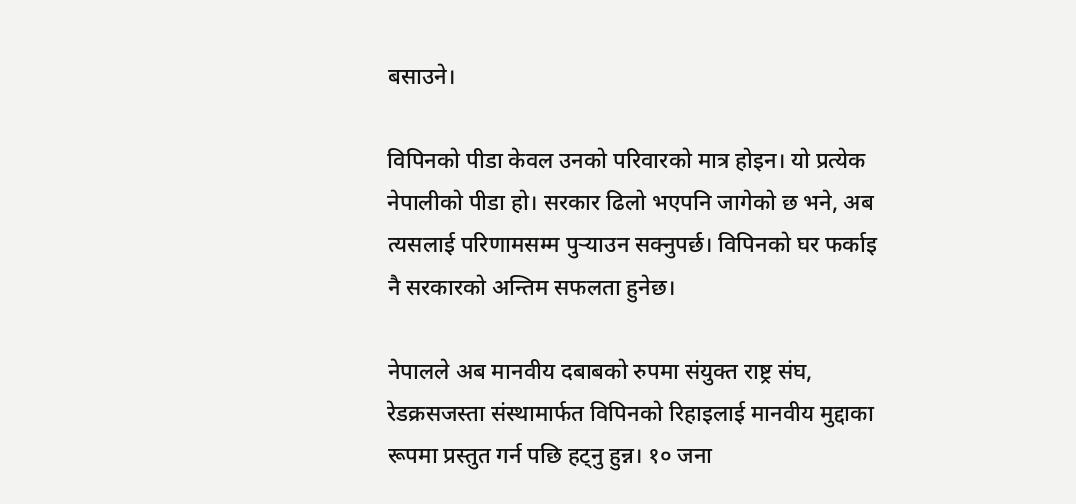बसाउने।

विपिनको पीडा केवल उनको परिवारको मात्र होइन। यो प्रत्येक नेपालीको पीडा हो। सरकार ढिलो भएपनि जागेको छ भने, अब त्यसलाई परिणामसम्म पुर्‍याउन सक्नुपर्छ। विपिनको घर फर्काइ नै सरकारको अन्तिम सफलता हुनेछ।

नेपालले अब मानवीय दबाबको रुपमा संयुक्त राष्ट्र संघ, रेडक्रसजस्ता संस्थामार्फत विपिनको रिहाइलाई मानवीय मुद्दाका रूपमा प्रस्तुत गर्न पछि हट्नु हुन्न। १० जना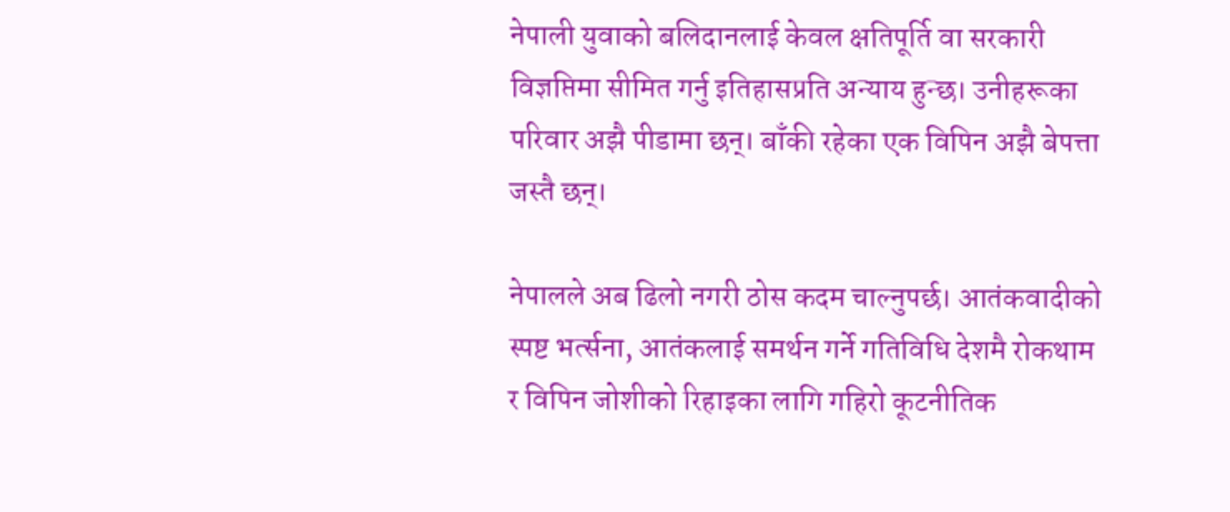नेपाली युवाको बलिदानलाई केवल क्षतिपूर्ति वा सरकारी विज्ञप्तिमा सीमित गर्नु इतिहासप्रति अन्याय हुन्छ। उनीहरूका परिवार अझै पीडामा छन्। बाँकी रहेका एक विपिन अझै बेपत्ता जस्तै छन्।

नेपालले अब ढिलो नगरी ठोस कदम चाल्नुपर्छ। आतंकवादीको स्पष्ट भर्त्सना, आतंकलाई समर्थन गर्ने गतिविधि देशमै रोकथाम र विपिन जोशीको रिहाइका लागि गहिरो कूटनीतिक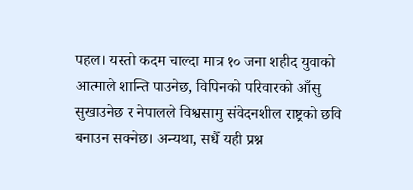पहल। यस्तो कदम चाल्दा मात्र १० जना शहीद युवाको आत्माले शान्ति पाउनेछ, विपिनको परिवारको आँसु सुखाउनेछ र नेपालले विश्वसामु संवेदनशील राष्ट्रको छवि बनाउन सक्नेछ। अन्यथा, सधैँ यही प्रश्न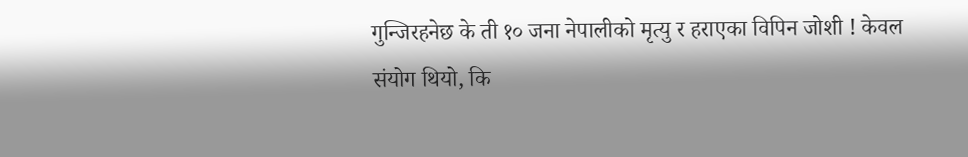गुन्जिरहनेछ के ती १० जना नेपालीको मृत्यु र हराएका विपिन जोशी ! केवल संयोग थियो, कि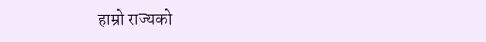हाम्रो राज्यको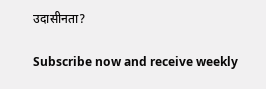उदासीनता?

Subscribe now and receive weekly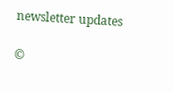newsletter updates

©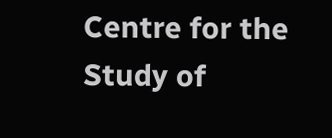Centre for the Study of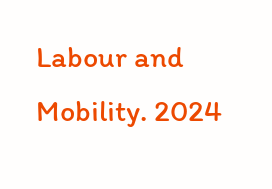Labour and Mobility. 2024